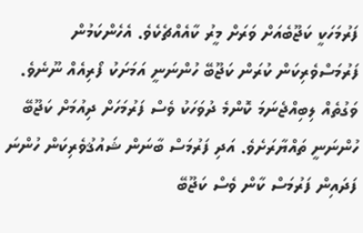ފަރުމަހަކީ ކަޖޫބެއަށް ވަރަށް މީރު ކާއެއްޗެކެވެ. އެހެންކަމުން ފަރުމަސްވެރިކަން ކުރަން ކަޖޫބޭ ހުންނަނީ އަމަށަކު ފޯރިއެއް ނޫނެވެ. ވަގުތެއް ލިބިއްޖެނަމަ ކޮންމެ ދުވަހަކު ވެސް ފަރުމަހަށް ދިއުމަށް ކަޖޫބޭ ހުންނަނީ ތައްޔާރަށެވެ. އަދި ފަރުމަސް ބާނަން ޝައުޤުވެރިކަން ހުންނަ ފަދައިން ފަރުމަސް ކާން ވެސް ކަޖޫބޭ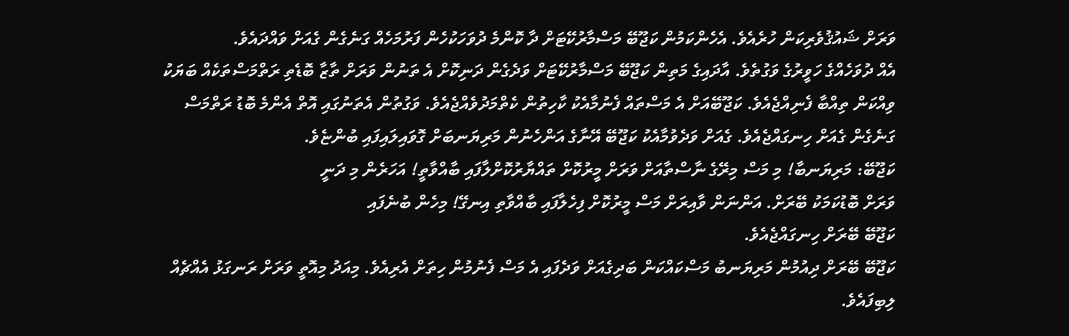ވަރަށް ޝައުޤުވެރިކަން ހުރެއެވެ. އެހެންކަމުން ކަޖޫބޭ މަސްމާރުކޭޓަށް ދާ ކޮންމެ ދުވަހަކުހެން ފަރުމަހެއް ގަނެގެން ގެއަށް ވައްދައެވެ.
އެއް ދުވަހެއްގެ ހަވީރުގެ ވަގުތެވެ. އާދައިގެ މަތިން ކަޖޫބޭ މަސްމާރުކޭޓަށް ވަދެގެން ދަނިކޮށް އެ ތަނުން ވަރަށް ތާޒާ ބޮޑެތި ރަތްމަސްތަކެއް ބަޔަކު ވިއްކަން ތިއްބާ ފެނިއްޖެއެވެ. ކަޖޫބޭއަށް އެ މަސްތައް ފެނުމާއެކު ކާހިތުން ކެތްމަދުވެއްޖެއެވެ. ވަގުތުން އެތަނުގައި އޮތް އެންމެ ބޮޑު ރަތްމަސް ގަނެގެން ގެއަށް ހިނގައްޖެއެވެ. ގެއަށް ވަދެވުމާއެކު ކަޖޫބޭ އޭނާގެ އަންހެނުން މަރިޔަނބަށް ގޮވައިލައިފައި ބުންޏެވެ.
ކަޖޫބޭ: މަރިޔަނބާ! މި މަސް މިރޭގެ ނާސްތާއަށް ވަރަށް މީރުކޮށް ތައްޔާރުކޮށްލާފައި ބާއްވާތީ! އަހަރެން މި ދަނީ
ވަރަށް ބޮޑުކަމަކު ބޭރަށް. އަންނަން ވާއިރަށް މަސް މީރުކޮށް ފިހެލާފައި ބާއްވާތި އިނގޭ! މިހެން ބުނެފައި
ކަޖޫބޭ ބޭރަށް ހިނގައްޖެއެވެ.
ކަޖޫބޭ ބޭރަށް ދިއުމުން މަރިޔަނބު މަސްކައްކަން ބަދިގެއަށް ވަދެފައި އެ މަސް ފެނުމުން ހިތަށް އެރިއެވެ. މިއަދު މިއޮތީ ވަރަށް ރަނގަޅު އެއްޗެއް ލިބިފައެވެ.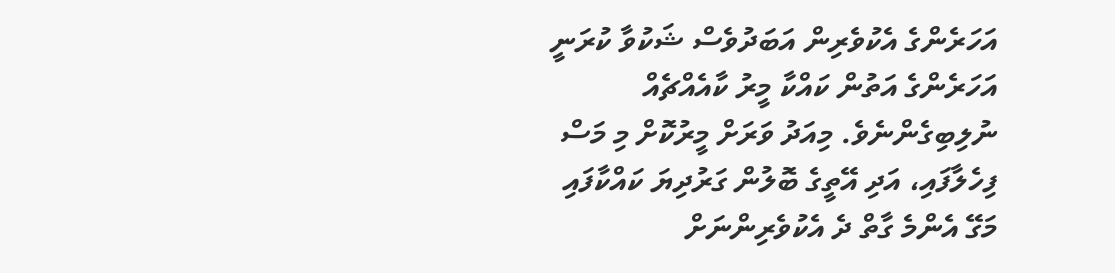އަހަރެންގެ އެކުވެރިން އަބަދުވެސް ޝަކުވާ ކުރަނީ އަހަރެންގެ އަތުން ކައްކާ މީރު ކާއެއްޗެއް ނުލިބިގެންނެވެ. މިއަދު ވަރަށް މީރުކޮށް މި މަސް ފިހެލާފައި، އަދި އޭތީގެ ބޮލުން ގަރުދިޔަ ކައްކާފައި މަގޭ އެންމެ ގާތް ދެ އެކުވެރިންނަށް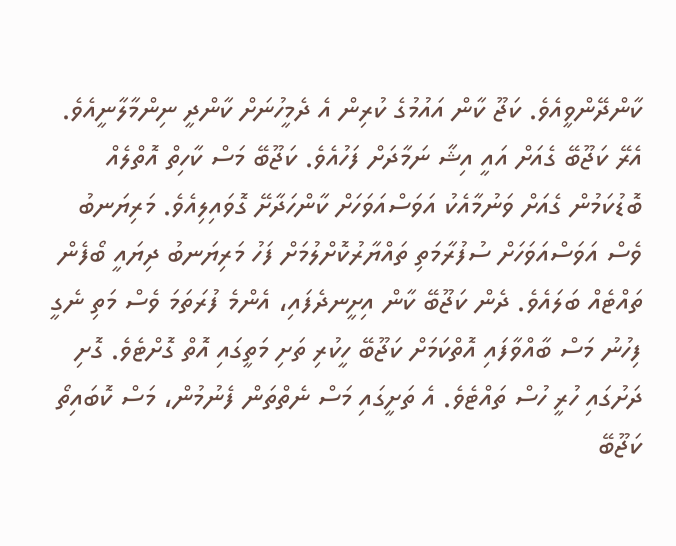ކާންދޭންވީއެވެ. ކަޖޫ ކާން އައުމުގެ ކުރިން އެ ދެމީހުނަށް ކާންދީ ނިންމާލާނީއެވެ.
އެރޭ ކަޖޫބޭ ގެއަށް އައީ އިޝާ ނަމާދަށް ފަހުއެވެ. ކަޖޫބޭ މަސް ކާހިތް އޮތްލެއް ބޮޑުކަމުން ގެއަށް ވަނުމާއެކު އަވަސްއަވަހަށް ކާންހަދާށޭ ގޮވައިލިއެވެ. މަރިޔަނބު ވެސް އަވަސްއަވަހަށް ސުފުރާމަތި ތައްޔާރުކޮށްލުމަށް ފަހު މަރިޔަނބު ދިޔައީ ބޯފެން ތައްޓެއް ބަލައެވެ. ދެން ކަޖޫބޭ ކާން އިށީނދެފައި، އެންމެ ފުރަތަމަ ވެސް މަތި ނެގީ ފިހުނު މަސް ބާއްވާފައި އޮތްކަމަށް ކަޖޫބޭ ހީކުރި ތަށި މަތީގައި އޮތް ގޮށްޓެވެ. ގޮށި ދަށުގައި ހުރީ ހުސް ތައްޓެވެ. އެ ތަށީގައި މަސް ނެތްތަން ފެނުމުން، މަސް ކޮބައިތޯ ކަޖޫބޭ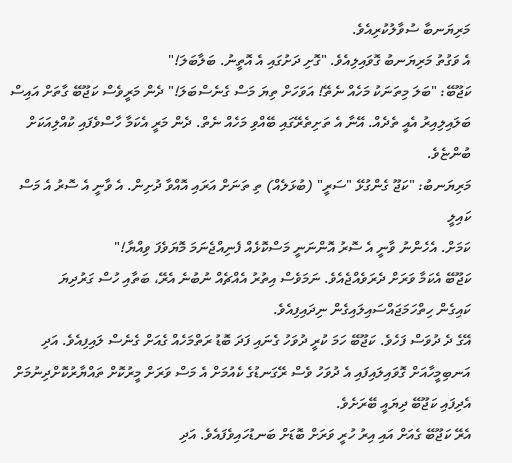މަރިޔަނބާ ސުވާލުކުރިއެވެ.
އެ ވަގުތު މަރިޔަނބު ގޮވައިލިއެވެ. "ގޮށި ދަށުގައި އެ އޮތީނު. ބަލާބަލަ!"
ކަޖޫބޭ: "ބަލަ މިތަނަކު މަހެއް ނެތޭ! އަވަހަށް ތިޔަ މަސް ގެނެސްބަލަ!" ދެން މަރީވެސް ކަޖޫބޭ ގާތަށް އައިސް
ބަލައިލިއިރު އެއީ ތެދެއް. އޭނާ އެ ތަށިތެރޭގައި ބޭއްވި މަހެއް ނެތް. ދެން މަރީ އެކަމާ ހާސްވެފައި ކުއްލިއަކަށް ބުންޏެވެ.
މަރިޔަނބު: "ކަޖޫ ގެންގުޅޭ "ސަރީ" (ބުޅަލެއް) ތި ތަނަށް އަރައި އޮއްވާ ދުށިން. އެ ވާނީ އެ ސޮރު އެ މަސް ކައިލީ
ކަމަށް. އެހެންނު ވާނީ އެ ސޮރު އޮންނަނީ މަސްކޮޅެއް ފެނިއްޖެނަމަ މޮޔަވެފަ ވިއްޔާ!"
ކަޖޫބޭ އެކަމާ ވަރަށް ދެރަވެއްޖެއެވެ. ނަމަވެސް އިތުރު އެއްޗެއް ނުބުނެ އެރޭ، ބަތާއި ހުސް ގަރުދިޔަ
ކައިގެން ހިތްހަމަޖައްސައިލައިގެން ނިދައިފިއެވެ.
އޭގެ ދެ ދުވަސް ފަހެވެ. ކަޖޫބޭ ހަމަ ކުރީ ދުވަހު ގެނައި ފަދަ ބޮޑު ރަތްމަހެއް ގެއަށް ގެނެސް ލައިފިއެވެ. އަދި އަނބިމީހާއަށް ގޮވައިލައިފައި އެ ދުވަހު ވެސް ރޭގަނޑުގެ ކެއުމަށް އެ މަސް ވަރަށް މީރުކޮށް ތައްޔާރުކޮށްދިނުމަށް އެދިފައި ކަޖޫބޭ ދިޔައީ ބޭރަށެވެ.
އެރޭ ކަޖޫބޭ ގެއަށް އައި އިރު ހުރީ ވަރަށް ބޮޑަށް ބަނޑުހައިވެފައެވެ. އަދި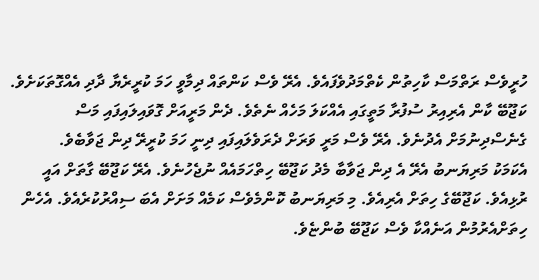ހުރީވެސް ރަތްމަސް ކާހިތުން ކެތްމަދުވެފައެވެ. އެރޭ ވެސް ކަންތައް ދިމާވީ ހަމަ ކުރީރެޔާ ދާދި އެއްގޮތަކަށެވެ. ކަޖޫބޭ ކާން އެރިއިރު ސުފުރާ މަތީގައި އެއްކަލަ މަހެއް ނެތެވެ. ދެން މަރީއަށް ގޮވައިލައިފައި މަސް ގެނެސްދިނުމަށް އެދުނެވެ. އެރޭ ވެސް މަރީ ވަރަށް ދެރަވެލައިފައި ދިނީ ހަމަ ކުރީރޭ ދިން ޖަވާބެވެ.
އެކަމަކު މަރިޔަނބު އެރޭ އެ ދިން ޖަވާބާ މެދު ކަޖޫބޭ ހިތްހަމައެއް ނުޖެހުނެވެ. އެރޭ ކަޖޫބޭ ގާތަށް އައީ ރުޅިއެވެ. ކަޖޫބޭގެ ހިތަށް އެރިއެވެ. މި މަރިޔަނބު ކޮންމެވެސް ކަމެއް މަށަށް އެބަ ސިއްރުކުރެއެވެ. އެހެން ހިތަށްއެރުމުން އަނެއްކާ ވެސް ކަޖޫބޭ ބުންޏެވެ.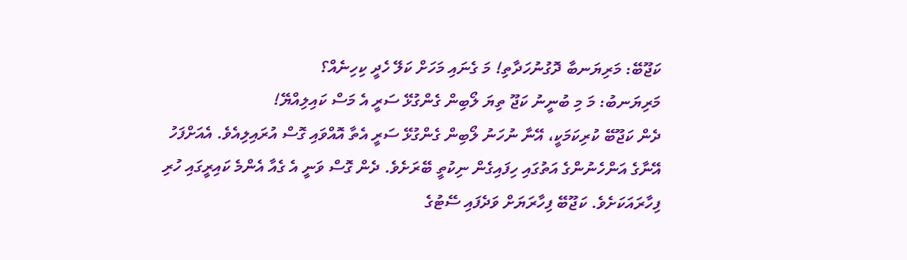ކަޖޫބޭ: މަރިޔަނބާ ދޮގުނުހަދާތި! މަ ގެނައި މަހަށް ކަލޭ ހެދީ ކިހިނެއް؟
މަރިޔަނބު: މަ މި ބުނީނު ކަޖޫ ތިޔަ ލޯބިން ގެންގުޅޭ ސަރީ އެ މަސް ކައިލިއްޔޭ!
ދެން ކަޖޫބޭ ކުރިކަމަކީ، އޭނާ ނުހަނު ލޯބިން ގެންގުޅޭ ސަރީ އެތާ އޮއްވައި ގޮސް އުރައިލިއެވެ. އެއަށްފަހު އޭނާގެ އަންހެނުންގެ އަތުގައި ހިފައިގެން ނިކުތީ ބޭރަށެވެ. ދެން ގޮސް ވަނީ އެ ގެއާ އެންމެ ކައިރީގައި ހުރި ފިހާރައަކަށެވެ. ކަޖޫބޭ ފިހާރަޔަށް ވަދެފައި ސޭޓުގެ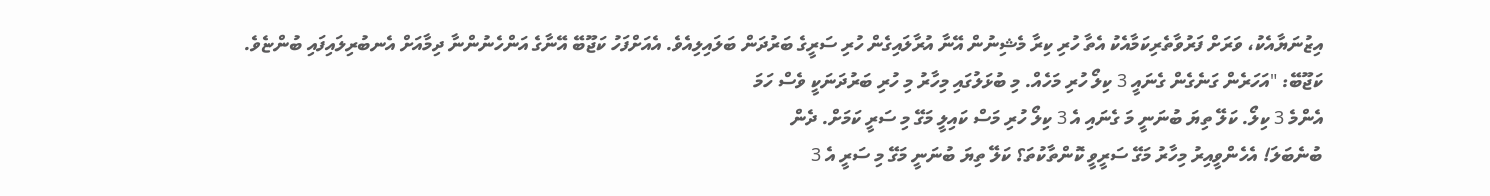އިޒުނަޔާއެކު، ވަރަށް ފަރުވާތެރިކަމާއެކު އެތާ ހުރި ކިރާ މެޝިނުން އޭނާ އުރާލައިގެން ހުރި ސަރީގެ ބަރުދަން ބަލައިލިއެވެ. އެއަށްފަހު ކަޖޫބޭ އޭނާގެ އަންހެނުންނާ ދިމާއަށް އެނބުރިލައިފައި ބުންޏެވެ.
ކަޖޫބޭ: "އަހަރެން ގަނެގެން ގެނައީ 3 ކިލޯ ހުރި މަހެއް. މި ބުޅަލުގައި މިހާރު މި ހުރި ބަރުދަނަކީ ވެސް ހަމަ
އެންމެ 3 ކިލޯ. ކަލޭ ތިޔަ ބުނަނީ މަ ގެނައި އެ 3 ކިލޯ ހުރި މަސް ކައިލީ މަގޭ މި ސަރީ ކަމަށް. ދެން
ބުނެބަލަ! އެހެންވީއިރު މިހާރު މަގޭ ސަރީވީ ކޮންތާކުތަ؟ ކަލޭ ތިޔަ ބުނަނީ މަގޭ މި ސަރީ އެ 3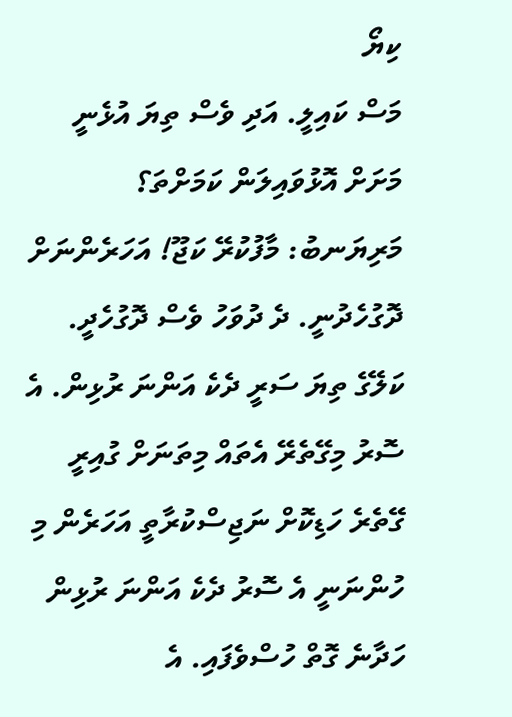ކިޔޯ
މަސް ކައިލީ. އަދި ވެސް ތިޔަ އުޅެނީ މަށަށް އޮޅުވައިލަން ކަމަށްތަ؟
މަރިޔަނބު: މާފުކުރޭ ކަޖޫ! އަހަރެންނަށް ދޮގުހެދުނީ. ދެ ދުވަހު ވެސް ދޮގުހެދީ. ކަލޭގެ ތިޔަ ސަރީ ދެކެ އަންނަ ރުޅިން. އެ ސޮރު މިގޭތެރޭ އެތައް މިތަނަށް ގުއިރީ ގޭތެރެ ހަޑިކޮށް ނަޖިސްކުރާތީ އަހަރެން މި ހުންނަނީ އެ ސޮރު ދެކެ އަންނަ ރުޅިން ހަދާނެ ގޮތް ހުސްވެފައި. އެ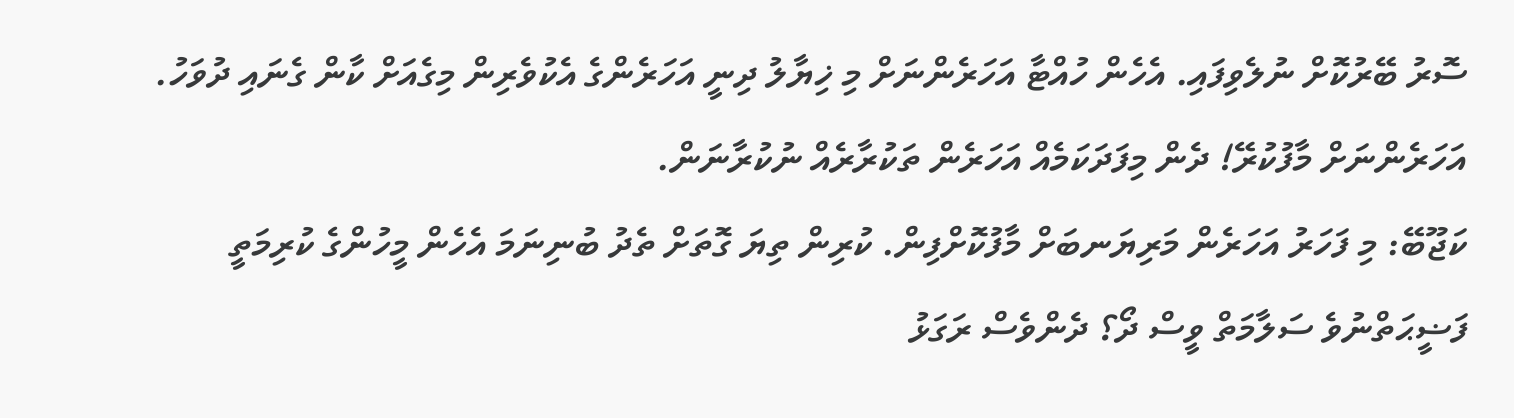ސޮރު ބޭރުކޮށް ނުލެވިފައި. އެހެން ހުއްޓާ އަހަރެންނަށް މި ޚިޔާލު ދިނީ އަހަރެންގެ އެކުވެރިން މިގެއަށް ކާން ގެނައި ދުވަހު. އަހަރެންނަށް މާފުކުރޭ! ދެން މިފަދަކަމެއް އަހަރެން ތަކުރާރެއް ނުކުރާނަން.
ކަޖޫބޭ: މި ފަހަރު އަހަރެން މަރިޔަނބަށް މާފުކޮށްފިން. ކުރިން ތިޔަ ގޮތަށް ތެދު ބުނިނަމަ އެހެން މީހުންގެ ކުރިމަތީ
ފަޟީޙަތްނުވެ ސަލާމަތް ވީސް ދޯ؟ ދެންވެސް ރަގަޅު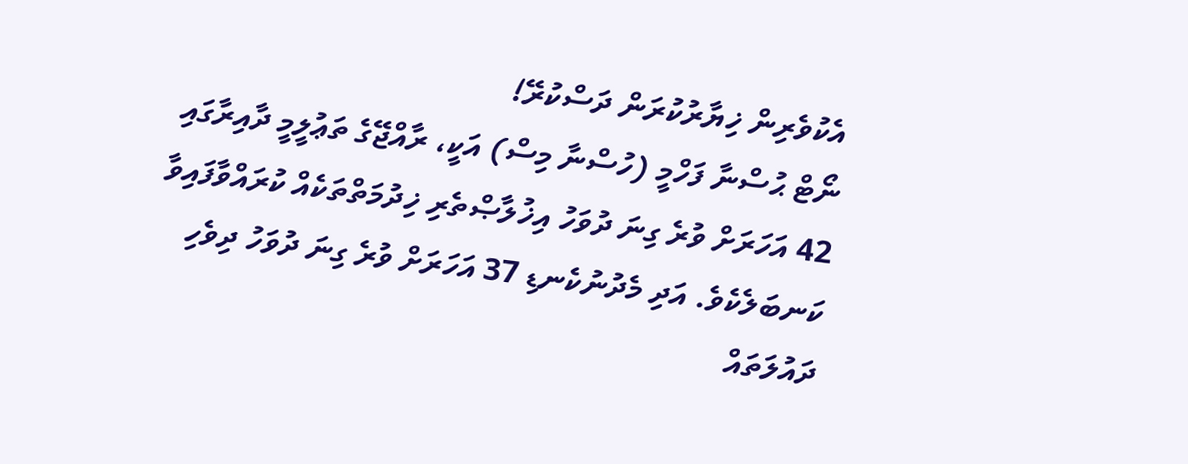އެކުވެރިން ޚިޔާރުކުރަން ދަސްކުރޭ!
ނޯޓް ޙުސްނާ ފަހްމީ (ހުސްނާ މިސް) އަކީ، ރާއްޖޭގެ ތަޢުލީމީ ދާއިރާގައި 42 އަހަރަށް ވުރެ ގިނަ ދުވަހު އިޚުލާޞްތެރި ޚިދުމަތްތަކެއް ކުރައްވާފައިވާ ކަނބަލެކެވެ. އަދި މެދުނުކެނޑި 37 އަހަރަށް ވުރެ ގިނަ ދުވަހު ދިވެހި ދައުލަތައް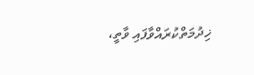ޚިދުމަތްކުރައްވާފައި ވާތީ،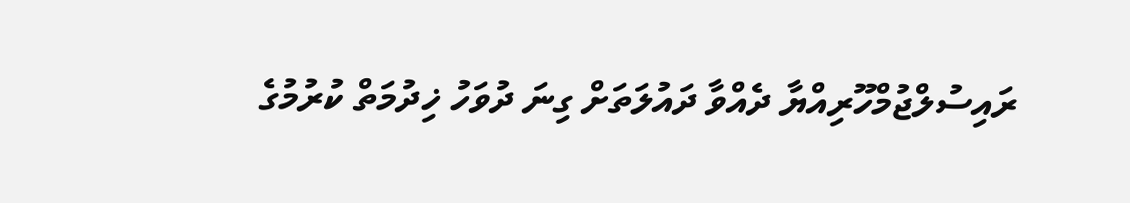ރައިސުލްޖުމްހޫރިއްޔާ ދެއްވާ ދައުލަތަށް ގިނަ ދުވަހު ޚިދުމަތް ކުރުމުގެ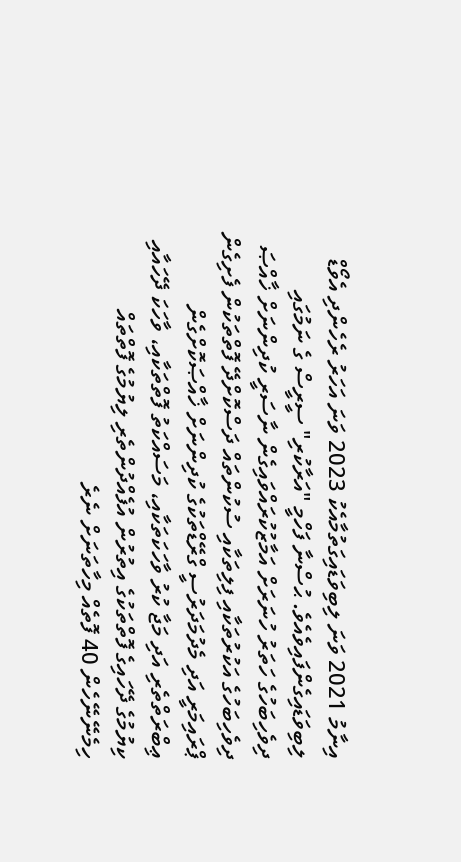އިނާމު 2021 ވަނަ ލިބިވަޑައިގަތުމާއެކު 2023 ވަނަ އަހަރު ރެހެންދި އެވޯޑް ލިބިވަޑައިގެންފައިވެއެވެ. ޙުސްނާ ފަހްމީ "އަރާކުރި" ސީރީސް ގެ ނަމުގައި ދިވެހިބަހުގެ ހަތަރު ހުނަރަށް އަމާޒުކުރައްވައިގެން ނާސަރީ ކުދިންނަށް ޚާއްޞަ ދިވެހިބަހުގެ އަކުރުތަކާއި ފިލިތަކާއި ސުކުންތައް ދަސްކޮށްދޭ ފޮތްތަކުން ފެށިގެން ޕްރައިމަރީ އަދި މެދުމަދަރުސީ ގްރޭޑްތަކުގެ ކުދިންނަށް ޚާއްޞަކޮށްގެން ޢިބްރަތްތެރި އަދި މަޖާ ކުރު ވާހަކަތަކާއި، މަސައްކަތު ފޮތްތަކާއި، ވާހަކަ ދޭހައާއި ކިޔުމުގެ ދޭހައިގެ ފޮތްތަކުގެ އިތުރުން އުފެއްދުންތެރި ލިޔުމުގެ ފޮތްތައް ހިމެނޭނޭހެން 40 ފޮތެއް މިހާތަނަށް ނެރެ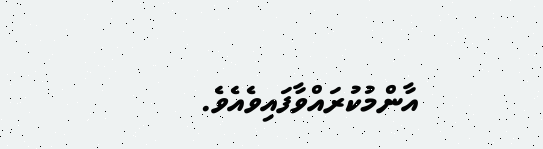އާންމުކުރައްވާފައިވެއެވެ.